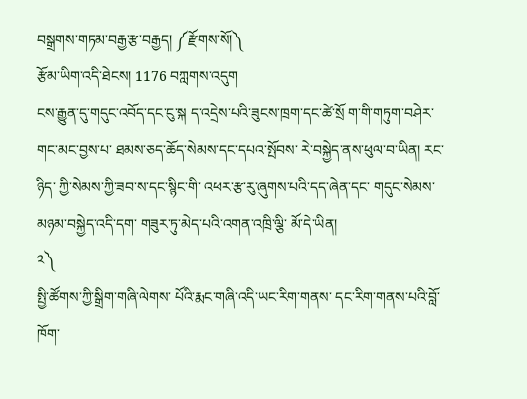བསྒྲགས་གཏམ་བརྒྱ་རྩ་བརྒྱད། ༼རྫོགས་སོ།༽
རྩོམ་ཡིག་འདི་ཐེངས། 1176 བཀླགས་འདུག
ངས་རྒྱུན་དུ་གདུང་འབོད་དང་ངུ་སྐ ད་འདྲེས་པའི་ཟུངས་ཁྲག་དང་ཚེ་སྲོ ག་གི་གཏུག་བཤེར་གང་མང་བྱས་པ་ ཐམས་ཅད་ཆོད་སེམས་དང་དཔའ་སྤོབས་ རེ་བསྐྱེད་ནས་ཕུལ་བ་ཡིན། རང་ཉིད་ ཀྱི་སེམས་ཀྱི་ཟབ་ས་དང་སྙིང་གི་ འཕར་རྩ་རུ་ཞུགས་པའི་དད་ཞེན་དང་ གདུང་སེམས་མཉམ་བསྐྱེད་འདི་དག་ གཟུར་ཏུ་མེད་པའི་འགན་འཁྲི་ལྕི་ མོ་དེ་ཡིན།
༢༽
སྤྱི་ཚོགས་ཀྱི་སྒྲིག་གཞི་ལེགས་ པོའི་རྨང་གཞི་འདི་ཡང་རིག་གནས་ དང་རིག་གནས་པའི་བློ་ཁོག་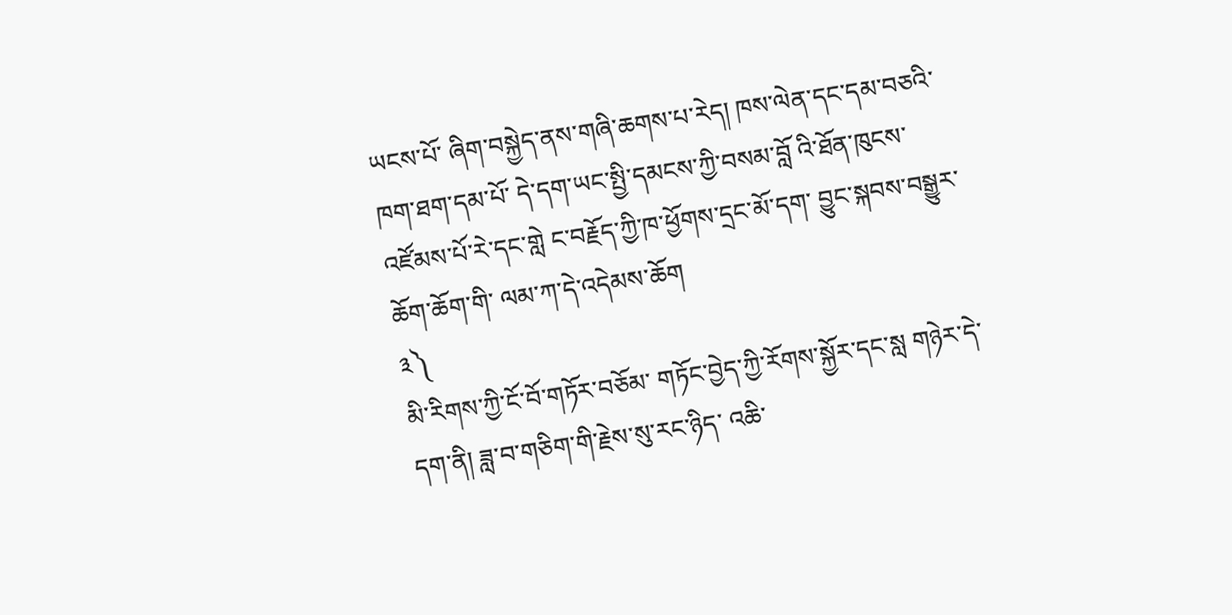ཡངས་པོ་ ཞིག་བསྐྱེད་ནས་གཞི་ཆགས་པ་རེད། ཁས་ལེན་དང་དམ་བཅའི་ཁག་ཐག་དམ་པོ་ དེ་དག་ཡང་སྤྱི་དམངས་ཀྱི་བསམ་བློ འི་ཐོན་ཁུངས་འཛོམས་པོ་རེ་དང་གླེ ང་བརྗོད་ཀྱི་ཁ་ཕྱོགས་དྲང་མོ་དག་ བྱུང་སྐབས་བསྒྱུར་ཆོག་ཆོག་གི་ ལམ་ཀ་དེ་འདེམས་ཆོག
༣༽
མི་རིགས་ཀྱི་ངོ་བོ་གཏོར་བཅོམ་ གཏོང་བྱེད་ཀྱི་རོགས་སྐྱོར་དང་སླ གཉེར་དེ་དག་ནི། ཟླ་བ་གཅིག་གི་རྗེས་སུ་རང་ཉིད་ འཆི་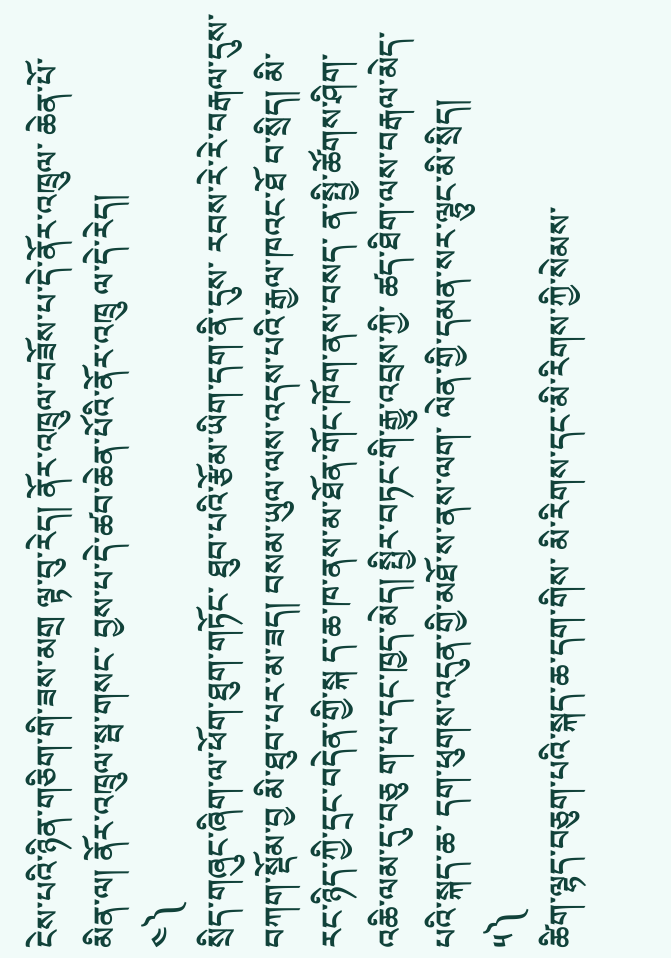ངེས་པའི་ཉིན་གཅིག་གི་ཟས་མགྲ ལྟ་བུ་རེད། ནོར་འཁྲུལ་བཟོས་པ་དེ་ནོར་འཁྲུལ་ ཆེན་པོ་མིན་ལ། ནོར་འཁྲུལ་སྦ་གསང་ བྱས་པ་དེ་ཚབ་ཆེན་པོའི་ནོར་འཁྲུ ལ་དེ་རེད།
༤༽
སྲིད་གཞུང་ཞིག་ལ་ཕོག་ཐུག་གཏོང་ ཐུབ་པའི་རྩོམ་ཡིག་དག་ནི་དུས་ རབས་རེ་རེ་བརྒལ་དུས་བཀག་སྡོམ་བྱ མི་ཐུབ་པར་མ་ཟད། བསམ་ཡུལ་ལས་འདས་པའི་རྒྱལ་ཁའང་ཐོ བ་སྲིད། མི་རང་ཉིད་ཀྱི་དྲང་བདེན་གྱི་སྐ ད་ཆ་ཁ་ནས་མ་ཐོན་གོང་ཁོག་ནས་བསད་ ན་སྤྱི་ཚོགས་ཤིག་འཆི་ལམ་དུ་བཅུ ག་པ་དང་ཁྱད་མེད། སྤྱིར་བཏང་གི་རྒྱུ་འབྲས་ཀྱི་ ཚད་ཐིག་ལས་བརྒལ་མེད་པའི་སྐད་ཆ་ དག་ཕུགས་འདུན་གྱི་མཐོ་ས་ནས་ལག་ ལེན་གྱི་དམན་སར་ལྷུང་མི་སྲིད།
༥༽
ཚིག་ལྷད་བཅུག་པའི་སྐད་ཆ་དག་གིས་ མི་རིགས་དང་མི་རིགས་ཀྱི་སེམས་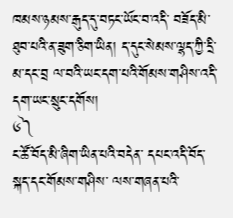ཁམས་ཉམས་རྒུད་དུ་བཏང་ཡོང་བ་འདི་ བཟོད་མི་ཐུབ་པའི་ན་ཟུག་ཅིག་ཡིན། ད་དུང་སེམས་ལྷད་ཀྱི་དྲི་མ་དང་བྲ ལ་བའི་ཡང་དག་པའི་གོམས་གཤིས་འདི་ དག་ཡང་སྲུང་དགོས།
༦༽
ང་ཚོ་བོད་མི་ཞིག་ཡིན་པའི་བདེན་ དཔང་འདི་བོད་སྐད་དང་གོམས་གཤིས་ ལས་གཞན་པའི་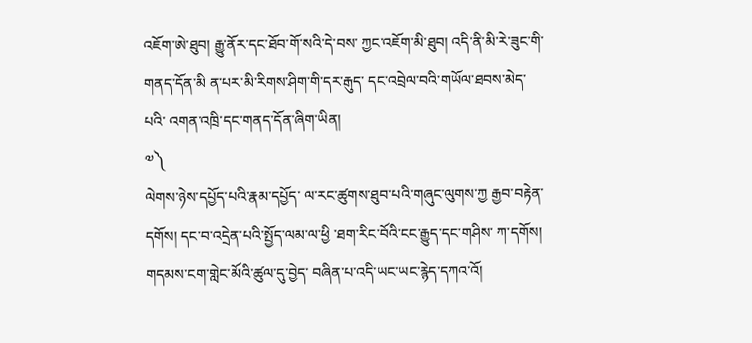འཇོག་ཨེ་ཐུབ། རྒྱུ་ནོར་དང་ཐོབ་གོ་སའི་དེ་བས་ ཀྱང་འཇོག་མི་ཐུབ། འདི་ནི་མི་རེ་ཟུང་གི་གནད་དོན་མི ན་པར་མི་རིགས་ཤིག་གི་དར་རྒུད་ དང་འབྲེལ་བའི་གཡོལ་ཐབས་མེད་པའི་ འགན་འཁྲི་དང་གནད་དོན་ཞིག་ཡིན།
༧༽
ལེགས་ཉེས་དཔྱོད་པའི་རྣམ་དཔྱོད་ ལ་རང་ཚུགས་ཐུབ་པའི་གཞུང་ལུགས་ཀྱ རྒྱབ་བརྟེན་དགོས། དང་བ་འདྲེན་པའི་སྤྱོད་ལམ་ལ་ཕྱི ་ཐག་རིང་བོའི་ངང་རྒྱུད་དང་གཤིས་ ཀ་དགོས། གདམས་ངག་གླེང་མོའི་ཚུལ་དུ་བྱེད་ བཞིན་པ་འདི་ཡང་ཡང་རྙེད་དཀའ་འོ།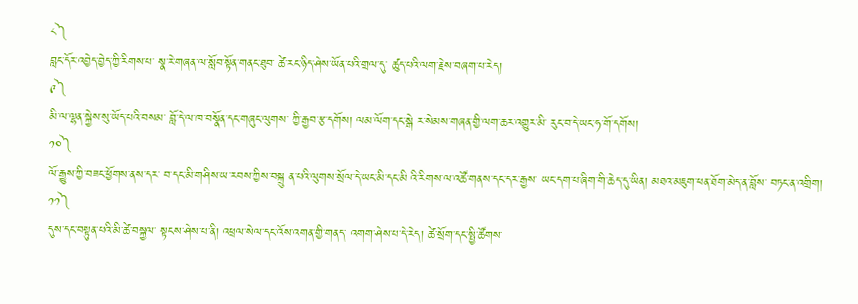༨༽
བླང་དོར་འབྱེད་བྱེད་ཀྱི་རིགས་པ་ སྣ་རེ་གཞན་ལ་སློབ་སྟོན་གནང་ཐུབ་ ཚེ་རང་ཉིད་ཤེས་ཡོན་པའི་གྲལ་དུ་ ཚུད་པའི་ལག་རྗེས་བཞག་པ་རེད།
༩༽
མི་ལ་ལྷན་སྐྱེས་སུ་ཡོད་པའི་བསམ་ བློ་དེ་ལ་ཁ་བསྣོན་དང་གཞུང་ལུགས་ ཀྱི་རྒྱབ་རྩ་དགོས། ལམ་ལོག་དང་སྒེ ར་སེམས་གཞན་གྱི་ལག་ཆར་འགྱུར་མི་ རུང་བ་དེ་ཡང་ཧ་གོ་དགོས།
༡༠༽
ལོ་རྒྱུས་ཀྱི་བཟང་ཕྱོགས་ནས་དར་ བ་དང་མི་གཤིས་ཡ་རབས་ཀྱིས་བསྐྲུ ན་པའི་ལུགས་སྲོལ་དེ་ཡང་མི་དང་མི འི་རིགས་ལ་འཚོ་གནས་དང་དར་རྒྱས་ ཡང་དག་པ་ཞིག་གི་ཆེད་དུ་ཡིན། མཐའ་མཇུག་ཕན་ཐོག་མེད་ན་བློས་ བཏང་ན་འགྲིག།
༡༡༽
དུས་དང་བསྟུན་པའི་མི་ཚེ་བསྐྱལ་ སྟངས་ཤེས་པ་ནི། འཕྲལ་སེལ་དང་འོས་འགན་གྱི་གནད་ འགག་ཤེས་པ་དེ་རེད། ཚེ་སྲོག་དང་སྤྱི་ཚོགས་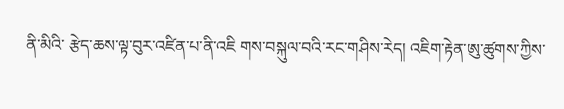ནི་མིའི་ རྩེད་ཆས་ལྟ་བུར་འཛིན་པ་ནི་འཇི གས་བསྐུལ་བའི་རང་གཤིས་རེད། འཇིག་རྟེན་ཨུ་ཚུགས་ཀྱིས་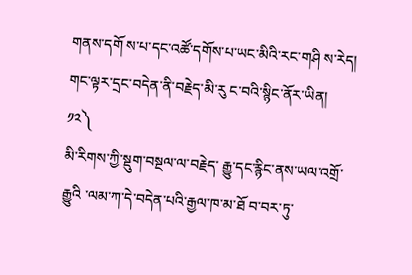གནས་དགོ ས་པ་དང་འཚོ་དགོས་པ་ཡང་མིའི་རང་གཤི ས་རེད། གང་ལྟར་དྲང་བདེན་ནི་བརྗེད་མི་རུ ང་བའི་སྙིང་ནོར་ཡིན།
༡༢༽
མི་རིགས་ཀྱི་སྡུག་བསྔལ་ལ་བརྗེད་ རྒྱུ་དང་རྙིང་ནས་ཡལ་འགྲོ་རྒྱུའི ་ལམ་ཀ་དེ་བདེན་པའི་རྒྱལ་ཁ་མ་ཐོ བ་བར་ཏུ་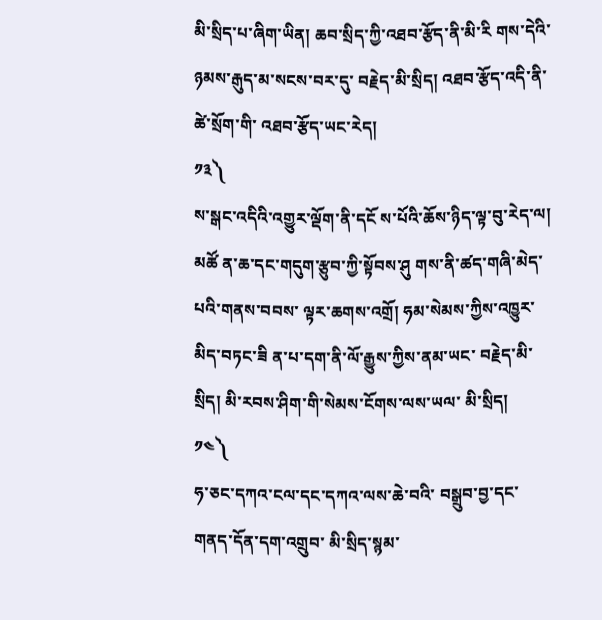མི་སྲིད་པ་ཞིག་ཡིན། ཆབ་སྲིད་ཀྱི་འཐབ་རྩོད་ནི་མི་རི གས་དེའི་ཉམས་རྒུད་མ་སངས་བར་དུ་ བརྗེད་མི་སྲིད། འཐབ་རྩོད་འདི་ནི་ཚེ་སྲོག་གི་ འཐབ་རྩོད་ཡང་རེད།
༡༣༽
ས་སྒང་འདིའི་འགྱུར་ལྡོག་ནི་དངོ ས་པོའི་ཆོས་ཉིད་ལྟ་བུ་རེད་ལ། མཚོ ན་ཆ་དང་གདུག་རྩུབ་ཀྱི་སྟོབས་ཤུ གས་ནི་ཚད་གཞི་མེད་པའི་གནས་བབས་ ལྟར་ཆགས་འགྲོ། ཧམ་སེམས་ཀྱིས་འཁྱུར་མིད་བཏང་ཟི ན་པ་དག་ནི་ལོ་རྒྱུས་ཀྱིས་ནམ་ཡང་ བརྗེད་མི་སྲིད། མི་རབས་ཤིག་གི་སེམས་ངོགས་ལས་ཡལ་ མི་སྲིད།
༡༤༽
ཧ་ཅང་དཀའ་ངལ་དང་དཀའ་ལས་ཆེ་བའི་ བསྒྲུབ་བྱ་དང་གནད་དོན་དག་འགྲུབ་ མི་སྲིད་སྙམ་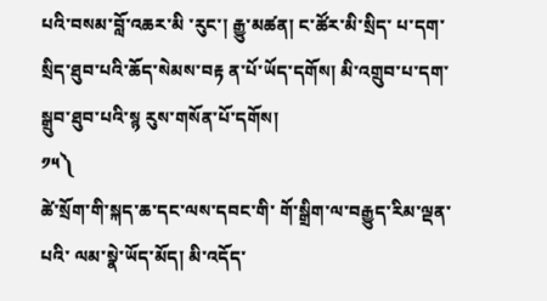པའི་བསམ་བློ་འཆར་མི ་རུང་། རྒྱུ་མཚན། ང་ཚོར་མི་སྲིད་ པ་དག་སྲིད་ཐུབ་པའི་ཆོད་སེམས་བརྟ ན་པོ་ཡོད་དགོས། མི་འགྲུབ་པ་དག་སྒྲུབ་ཐུབ་པའི་སྙ རུས་གསོན་པོ་དགོས།
༡༥༽
ཚེ་སྲོག་གི་སྐད་ཆ་དང་ལས་དབང་གི་ གོ་སྒྲིག་ལ་བརྒྱུད་རིམ་ལྡན་པའི་ ལམ་སྣེ་ཡོད་མོད། མི་འདོད་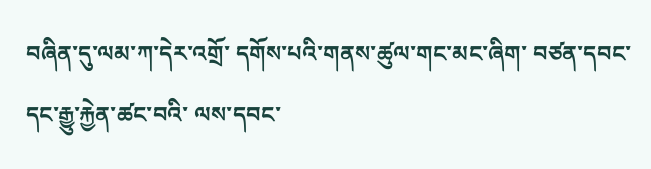བཞིན་དུ་ལམ་ཀ་དེར་འགྲོ་ དགོས་པའི་གནས་ཚུལ་གང་མང་ཞིག་ བཙན་དབང་དང་རྒྱུ་རྐྱེན་ཚང་བའི་ ལས་དབང་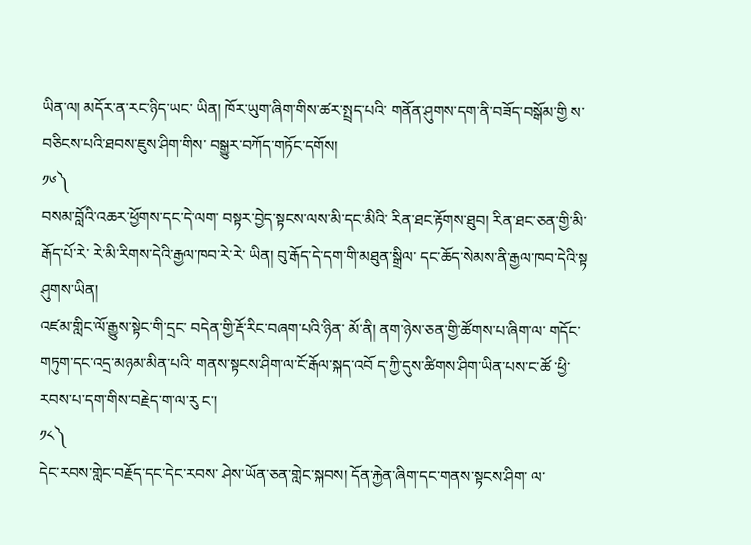ཡིན་ལ། མདོར་ན་རང་ཉིད་ཡང་ ཡིན། ཁོར་ཡུག་ཞིག་གིས་ཚར་སྤྲད་པའི་ གནོན་ཤུགས་དག་ནི་བཟོད་བསྒོམ་གྱི ས་བཅིངས་པའི་ཐབས་ཇུས་ཤིག་གིས་ བསྒྱུར་བཀོད་གཏོང་དགོས།
༡༦༽
བསམ་བློའི་འཆར་ཕྱོགས་དང་དེ་ལག་ བསྟར་བྱེད་སྟངས་ལས་མི་དང་མིའི་ རིན་ཐང་རྟོགས་ཐུབ། རིན་ཐང་ཅན་གྱི་མི་རྒོད་པོ་རེ་ རེ་མི་རིགས་དེའི་རྒྱལ་ཁབ་རེ་རེ་ ཡིན། བུ་རྒོད་དེ་དག་གི་མཐུན་སྒྲིལ་ དང་ཆོད་སེམས་ནི་རྒྱལ་ཁབ་དེའི་སྟ ཤུགས་ཡིན།
འཛམ་གླིང་ལོ་རྒྱུས་སྟེང་གི་དྲང་ བདེན་གྱི་རྡོ་རིང་བཞག་པའི་ཉིན་ མོ་ནི། ནག་ཉེས་ཅན་གྱི་ཚོགས་པ་ཞིག་ལ་ གདོང་གཏུག་དང་འདྲ་མཉམ་མིན་པའི་ གནས་སྟངས་ཤིག་ལ་ངོ་རྒོལ་སྐད་འབོ ད་ཀྱི་དུས་ཚིགས་ཤིག་ཡིན་པས་ང་ཚོ ་ཕྱི་རབས་པ་དག་གིས་བརྗེད་ག་ལ་རུ ང་།
༡༨༽
དེང་རབས་གླེང་བརྗོད་དང་དེང་རབས་ ཤེས་ཡོན་ཅན་གླེང་སྐབས། དོན་རྐྱེན་ཞིག་དང་གནས་སྟངས་ཤིག་ ལ་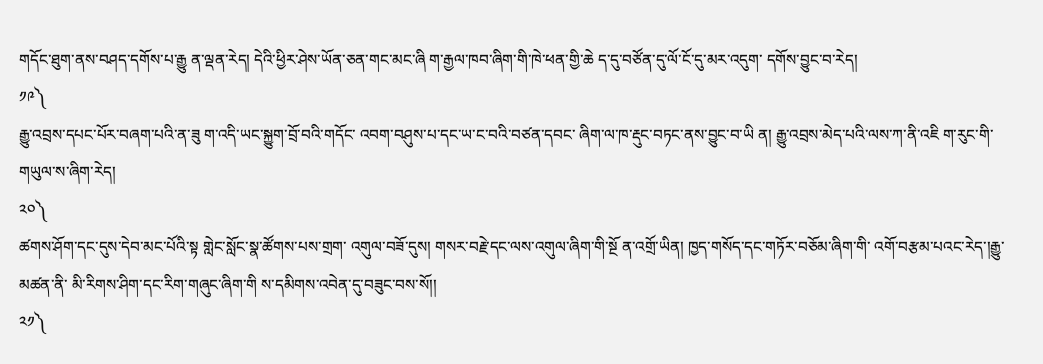གདོང་ཐུག་ནས་བཤད་དགོས་པ་རྒྱུ ན་ལྡན་རེད། དེའི་ཕྱིར་ཤེས་ཡོན་ཅན་གང་མང་ཞི ག་རྒྱལ་ཁབ་ཞིག་གི་ཁེ་ཕན་གྱི་ཆེ ད་དུ་བཙོན་དུ་ལོ་ངོ་དུ་མར་འདུག་ དགོས་བྱུང་བ་རེད།
༡༩༽
རྒྱུ་འབྲས་དཔང་པོར་བཞག་པའི་ན་ཟུ ག་འདི་ཡང་སྐྱུག་བྲོ་བའི་གདོང་ འབག་བཤུས་པ་དང་ཡ་ང་བའི་བཙན་དབང་ ཞིག་ལ་ཁ་རྡུང་བཏང་ནས་བྱུང་བ་ཡི ན། རྒྱུ་འབྲས་མེད་པའི་ལས་ཀ་ནི་འཇི ག་རུང་གི་གཡུལ་ས་ཞིག་རེད།
༢༠༽
ཚགས་ཤོག་དང་དུས་དེབ་མང་པོའི་སྟ གླེང་སློང་སྣ་ཚོགས་པས་གྲག་ འགུལ་བཟོ་དུས། གསར་བརྗེ་དང་ལས་འགུལ་ཞིག་གི་སྔོ ན་འགྲོ་ཡིན། ཁྱད་གསོད་དང་གཏོར་བཅོམ་ཞིག་གི་ འགོ་བརྩམ་པའང་རེད་།རྒྱུ་མཚན་ནི་ མི་རིགས་ཤིག་དང་རིག་གཞུང་ཞིག་གི ས་དམིགས་འབེན་དུ་བཟུང་བས་སོ།།
༢༡༽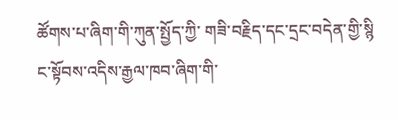ཚོགས་པ་ཞིག་གི་ཀུན་སྤྱོད་ཀྱི་ གཟི་བརྗིད་དང་དྲང་བདེན་གྱི་སྙི ང་སྟོབས་འདིས་རྒྱལ་ཁབ་ཞིག་གི་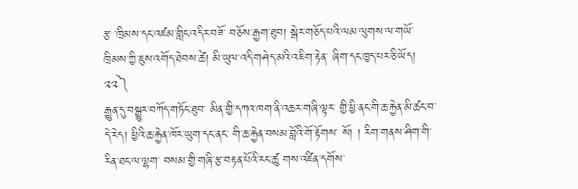རྩ ་ཁྲིམས་དང་འཛམ་གླིང་འདིར་བཟོ་ བཅོས་རྒྱག་ཐུབ། སྒེར་གཅོད་པའི་ལམ་ལུགས་ལ་གཡོ་ ཁྲིམས་ཀྱི་ཇུས་འགོད་ཐེབས་ཚེ། མི་ཡུལ་འདི་གཤེད་མའི་འཇིག་རྟེན་ ཞིག་དང་ཁྱད་པར་ཅི་ཡོད།
༢༢༽
རྒྱུན་དུ་བསྒྱུར་བཀོད་གཏོང་ཐུབ་ མིན་གྱི་དཀའ་ཁག་ནི་འཆར་གཞི་ལྟར་ གྱི་ཕྱི་ནང་གི་ཆ་རྐྱེན་མི་ཚང་བ་ དེ་རེད། ཕྱིའི་ཆ་རྐྱེན་ཁོར་ཡུག་དང་ནང་ གི་ཆ་རྐྱེན་བསམ་བློའི་གོ་རྟོགས་ སོ། ། རིག་གནས་ཤིག་གི་རིན་ཐང་ལ་ལྷག་ བསམ་གྱི་གཞི་རྩ་བརྟན་པོའི་རང་ཚུ གས་འཛིན་དགོས་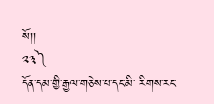སོ།།
༢༣༽
དོན་དམ་གྱི་རྒྱལ་གཅེས་པ་དང་མི་ རིགས་རང་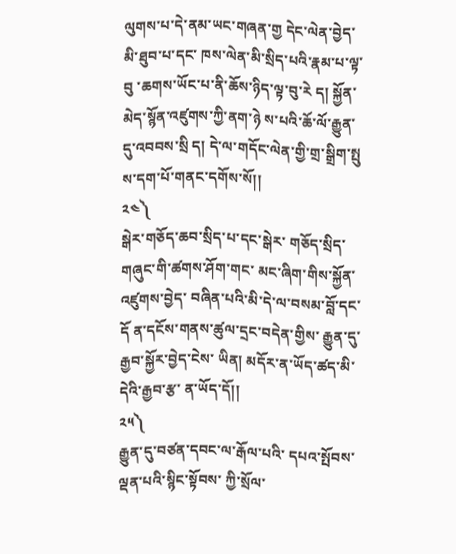ལུགས་པ་དེ་ནམ་ཡང་གཞན་གྱ དེང་ལེན་བྱེད་མི་ཐུབ་པ་དང་ ཁས་ལེན་མི་སྲིད་པའི་རྣམ་པ་ལྟ་བུ ་ཆགས་ཡོང་པ་ནི་ཆོས་ཉིད་ལྟ་བུ་རེ ད། སྐྱོན་མེད་སྙོན་འཛུགས་ཀྱི་ནག་ཉེ ས་པའི་ཆོ་ལོ་རྒྱུན་དུ་འབབས་སྲི ད། དེ་ལ་གདོང་ལེན་གྱི་གྲ་སྒྲིག་སྤུ ས་དག་པོ་གནང་དགོས་སོ།།
༢༤༽
སྒེར་གཅོད་ཆབ་སྲིད་པ་དང་སྒེར་ གཅོད་སྲིད་གཞུང་གི་ཚགས་ཤོག་གང་ མང་ཞིག་གིས་སྐྱོན་འཛུགས་བྱེད་ བཞིན་པའི་མི་དེ་ལ་བསམ་བློ་དང་དོ ན་དངོས་གནས་ཚུལ་དྲང་བདེན་གྱིས་ རྒྱུན་དུ་རྒྱབ་སྐྱོར་བྱེད་ངེས་ ཡིན། མདོར་ན་ཡོད་ཚད་མི་དེའི་རྒྱབ་རྩ་ ན་ཡོད་དོ།།
༢༥༽
རྒྱུན་དུ་བཙན་དབང་ལ་རྒོལ་པའི་ དཔའ་སྤོབས་ལྡན་པའི་སྙིང་སྟོབས་ ཀྱི་སྲོལ་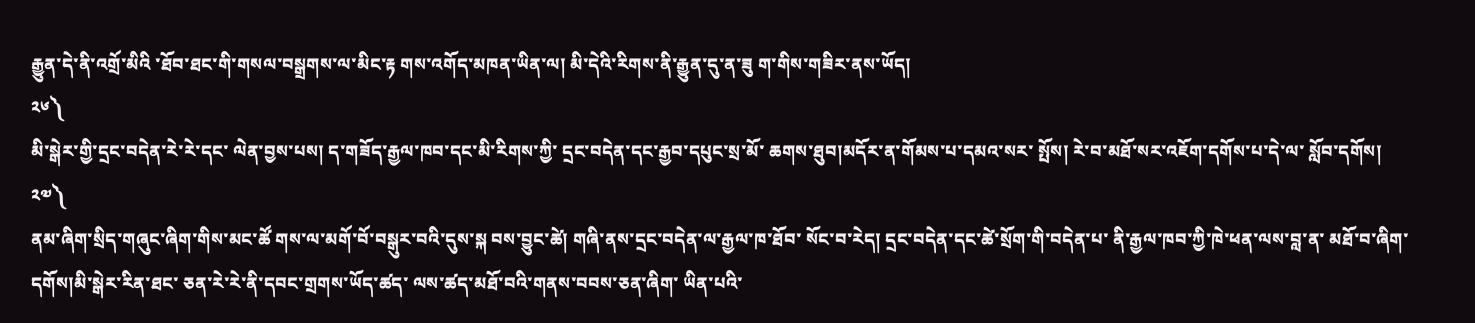རྒྱུན་དེ་ནི་འགྲོ་མིའི ་ཐོབ་ཐང་གི་གསལ་བསྒྲགས་ལ་མིང་རྟ གས་འགོད་མཁན་ཡིན་ལ། མི་དེའི་རིགས་ནི་རྒྱུན་དུ་ན་ཟུ ག་གིས་གཟིར་ནས་ཡོད།
༢༦༽
མི་སྒེར་གྱི་དྲང་བདེན་རེ་རེ་དང་ ལེན་བྱས་པས། ད་གཟོད་རྒྱལ་ཁབ་དང་མི་རིགས་ཀྱི་ དྲང་བདེན་དང་རྒྱབ་དཔུང་སྲ་མོ་ ཆགས་ཐུབ།མདོར་ན་གོམས་པ་དམའ་སར་ སྤོས། རེ་བ་མཐོ་སར་འཇོག་དགོས་པ་དེ་ལ་ སློབ་དགོས།
༢༧༽
ནམ་ཞིག་སྲིད་གཞུང་ཞིག་གིས་མང་ཚོ གས་ལ་མགོ་བོ་བསྒུར་བའི་དུས་སྐ བས་བྱུང་ཚེ། གཞི་ནས་དྲང་བདེན་ལ་རྒྱལ་ཁ་ཐོབ་ སོང་བ་རེད། དྲང་བདེན་དང་ཚེ་སྲོག་གི་བདེན་པ་ ནི་རྒྱལ་ཁབ་ཀྱི་ཁེ་ཕན་ལས་བླ་ན་ མཐོ་བ་ཞིག་དགོས།མི་སྒེར་རིན་ཐང་ ཅན་རེ་རེ་ནི་དབང་གྲགས་ཡོད་ཚད་ ལས་ཚད་མཐོ་བའི་གནས་བབས་ཅན་ཞིག་ ཡིན་པའི་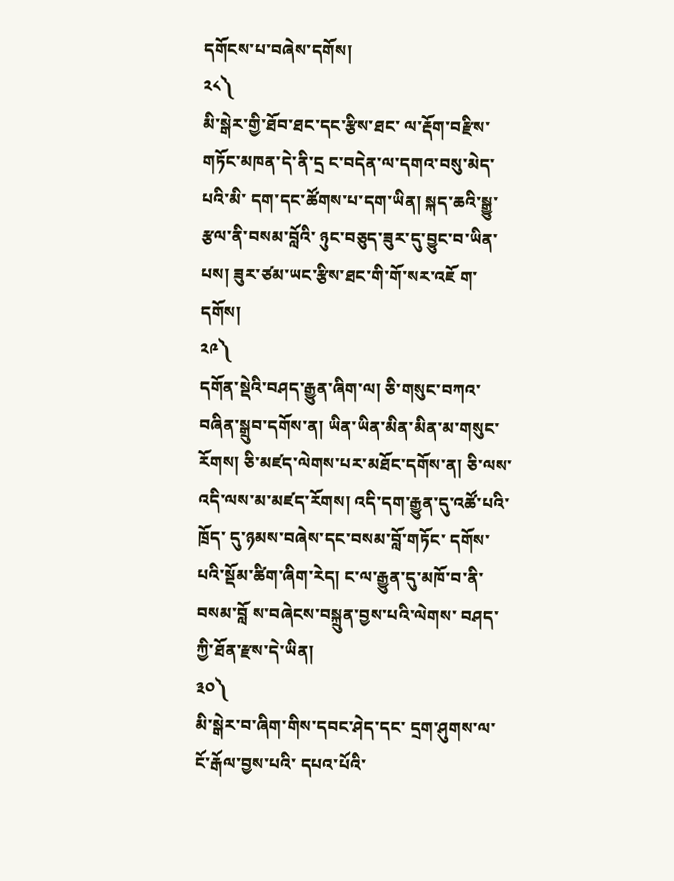དགོངས་པ་བཞེས་དགོས།
༢༨༽
མི་སྒེར་གྱི་ཐོབ་ཐང་དང་རྩིས་ཐང་ ལ་རྡོག་བརྫིས་གཏོང་མཁན་དེ་ནི་དྲ ང་བདེན་ལ་དགའ་བསུ་མེད་པའི་མི་ དག་དང་ཚོགས་པ་དག་ཡིན། སྐད་ཆའི་སྒྱུ་རྩལ་ནི་བསམ་བློའི་ ཉུང་བཅུད་ཟུར་དུ་བྱུང་བ་ཡིན་པས། ཟུར་ཙམ་ཡང་རྩིས་ཐང་གི་གོ་སར་འཇོ ག་དགོས།
༢༩༽
དགོན་སྡེའི་བཤད་རྒྱུན་ཞིག་ལ། ཅི་གསུང་བཀའ་བཞིན་སྒྲུབ་དགོས་ན། ཡིན་ཡིན་མིན་མིན་མ་གསུང་རོགས། ཅི་མཛད་ལེགས་པར་མཐོང་དགོས་ན། ཅི་ལས་འདི་ལས་མ་མཛད་རོགས། འདི་དག་རྒྱུན་དུ་འཚོ་པའི་ཁྲོད་ དུ་ཉམས་བཞེས་དང་བསམ་བློ་གཏོང་ དགོས་པའི་སྡོམ་ཚིག་ཞིག་རེད། ང་ལ་རྒྱུན་དུ་མཁོ་བ་ནི་བསམ་བློ ས་བཞེངས་བསྐྲུན་བྱས་པའི་ལེགས་ བཤད་ཀྱི་ཐོན་རྫས་དེ་ཡིན།
༣༠༽
མི་སྒེར་བ་ཞིག་གིས་དབང་ཤེད་དང་ དྲག་ཤུགས་ལ་ངོ་རྒོལ་བྱས་པའི་ དཔའ་པོའི་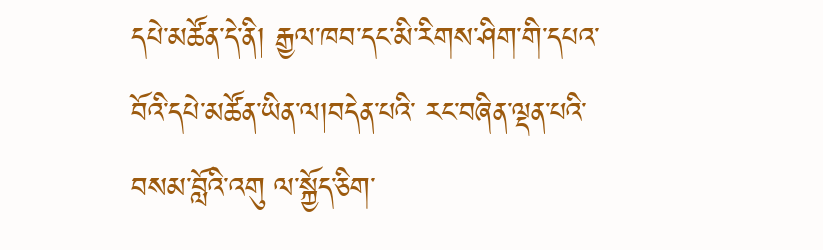དཔེ་མཚོན་དེ་ནི། རྒྱལ་ཁབ་དང་མི་རིགས་ཤིག་གི་དཔའ་ བོའི་དཔེ་མཚོན་ཡིན་ལ།བདེན་པའི་ རང་བཞིན་ལྡན་པའི་བསམ་བློའི་འགུ ལ་སྐྱོད་ཅིག་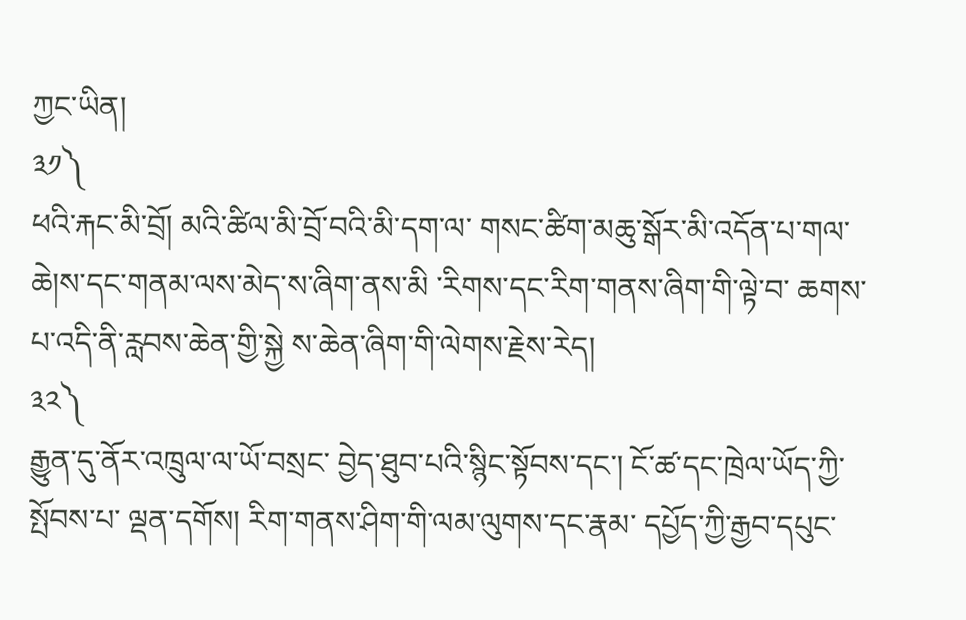ཀྱང་ཡིན།
༣༡༽
ཕའི་རྐང་མི་བྲོ། མའི་ཚིལ་མི་བྲོ་བའི་མི་དག་ལ་ གསང་ཚིག་མཆུ་སྒོར་མི་འདོན་པ་གལ་ ཆེ།ས་དང་གནམ་ལས་མེད་ས་ཞིག་ནས་མི ་རིགས་དང་རིག་གནས་ཞིག་གི་ལྟེ་བ་ ཆགས་པ་འདི་ནི་རླབས་ཆེན་གྱི་སྐྱེ ས་ཆེན་ཞིག་གི་ལེགས་རྗེས་རེད།
༣༢༽
རྒྱུན་དུ་ནོར་འཁྲུལ་ལ་ཡོ་བསྲང་ བྱེད་ཐུབ་པའི་སྙིང་སྟོབས་དང་། ངོ་ཚ་དང་ཁྲེལ་ཡོད་ཀྱི་སྤོབས་པ་ ལྡན་དགོས། རིག་གནས་ཤིག་གི་ལམ་ལུགས་དང་རྣམ་ དཔྱོད་ཀྱི་རྒྱབ་དཔུང་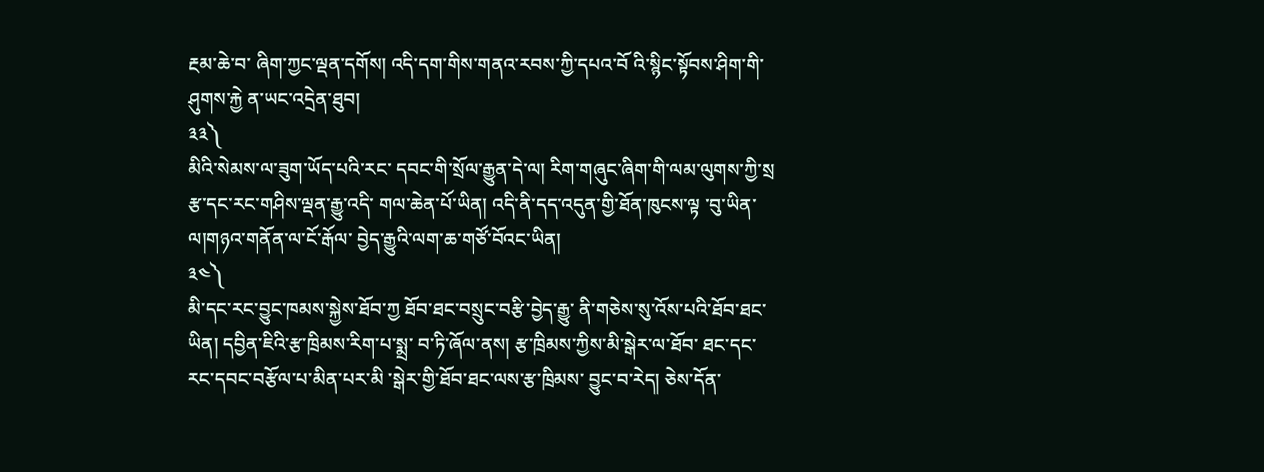རྔམ་ཆེ་བ་ ཞིག་ཀྱང་ལྡན་དགོས། འདི་དག་གིས་གནའ་རབས་ཀྱི་དཔའ་བོ འི་སྙིང་སྟོབས་ཤིག་གི་ཤུགས་རྐྱེ ན་ཡང་འདྲེན་ཐུབ།
༣༣༽
མིའི་སེམས་ལ་ཟུག་ཡོད་པའི་རང་ དབང་གི་སྲོལ་རྒྱུན་དེ་ལ། རིག་གཞུང་ཞིག་གི་ལམ་ལུགས་ཀྱི་སྲ རྩ་དང་རང་གཤིས་ལྡན་རྒྱུ་འདི་ གལ་ཆེན་པོ་ཡིན། འདི་ནི་དད་འདུན་གྱི་ཐོན་ཁུངས་ལྟ ་བུ་ཡིན་ལ།གཉའ་གནོན་ལ་ངོ་རྒོལ་ བྱེད་རྒྱུའི་ལག་ཆ་གཙོ་བོའང་ཡིན།
༣༤༽
མི་དང་རང་བྱུང་ཁམས་སྐྱེས་ཐོབ་ཀྱ ཐོབ་ཐང་བསྲུང་བརྩི་བྱེད་རྒྱུ་ ནི་གཅེས་སུ་འོས་པའི་ཐོབ་ཐང་ཡིན། དབྱིན་ཇིའི་རྩ་ཁྲིམས་རིག་པ་སྨྲ་ བ་ཏི་ཞོལ་ནས། རྩ་ཁྲིམས་ཀྱིས་མི་སྒེར་ལ་ཐོབ་ ཐང་དང་རང་དབང་བརྩོལ་པ་མིན་པར་མི ་སྒེར་གྱི་ཐོབ་ཐང་ལས་རྩ་ཁྲིམས་ བྱུང་བ་རེད། ཅེས་དོན་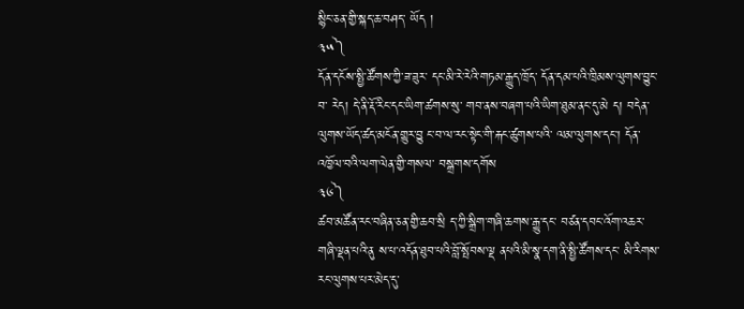སྙིང་ཅན་གྱི་སྐད་ཆ་བཤད་ ཡོད །
༣༥༽
དོན་དངོས་སྤྱི་ཚོགས་ཀྱི་ཟ་ཟུར་ དང་མི་རེ་རེའི་གཏམ་རྒྱུད་ཁྲོད་ དོན་དམ་པའི་ཁྲིམས་ལུགས་བྱུང་བ་ རེད། དེ་ནི་རྡོ་རིང་དང་ཡིག་ཚགས་སུ་ གབ་ནས་བཞག་པའི་ཡིག་ཐུམ་ནང་དུ་མེ ད། བདེན་ལུགས་ཡོད་ཚད་མངོན་གྱུར་བྱུ ང་བ་ལ་རང་སྟེང་གི་རྐང་ཚུགས་པའི་ ལམ་ལུགས་དང་། དོན་འཁྱོལ་བའི་ལག་ལེན་གྱི་གསལ་ བསྒྲགས་དགོས
༣༦༽
ཚབ་མཚོན་རང་བཞིན་ཅན་གྱི་ཆབ་སྲི ད་ཀྱི་སྒྲིག་གཞི་ཆགས་རྒྱུ་དང་ བཙན་དབང་འོག་འཆར་གཞི་ལྡན་པའི་ནུ ས་པ་འདོན་ཐུབ་པའི་བློ་སྤོབས་ལྡ ནཔའི་མི་སྣ་དག་ནི་སྤྱི་ཚོགས་དང་ མི་རིགས་རང་ལུགས་པར་མེད་དུ་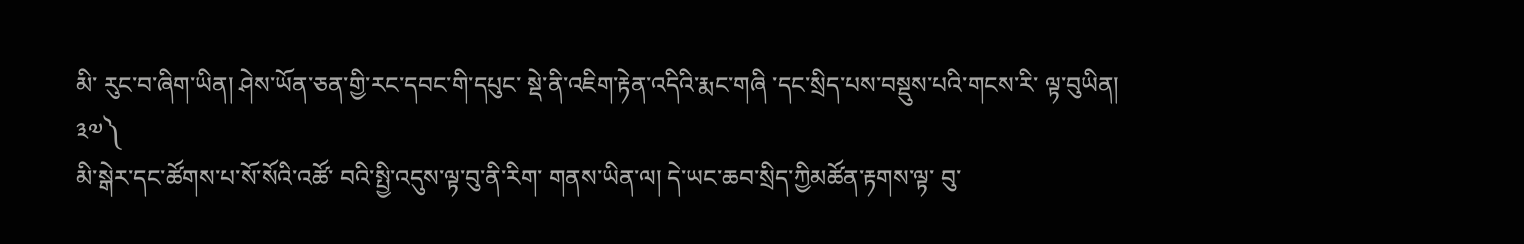མི་ རུང་བ་ཞིག་ཡིན། ཤེས་ཡོན་ཅན་གྱི་རང་དབང་གི་དཔུང་ སྡེ་ནི་འཇིག་རྟེན་འདིའི་རྨང་གཞི ་དང་སྲིད་པས་བསྡུས་པའི་གངས་རི་ ལྟ་བུཡིན།
༣༧༽
མི་སྒེར་དང་ཚོགས་པ་སོ་སོའི་འཚོ་ བའི་སྤྱི་འདུས་ལྟ་བུ་ནི་རིག་ གནས་ཡིན་ལ། དེ་ཡང་ཆབ་སྲིད་ཀྱིམཚོན་རྟགས་ལྟ་ བུ་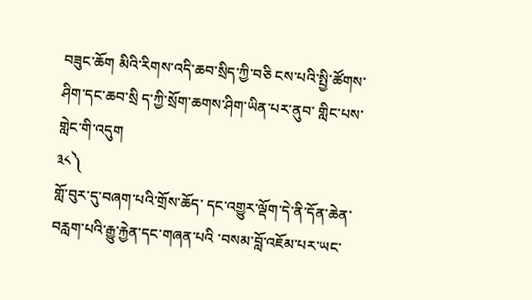བཟུང་ཆོག མིའི་རིགས་འདི་ཆབ་སྲིད་ཀྱི་བཅི ངས་པའི་སྤྱི་ཚོགས་ཤིག་དང་ཆབ་སྲི ད་ཀྱི་སྲོག་ཆགས་ཤིག་ཡིན་པར་ནུབ་ གླིང་པས་གླེང་གི་འདུག
༣༨༽
གློ་བུར་དུ་བཞག་པའི་གྲོས་ཆོད་ དང་འགྱུར་ལྡོག་དེ་ནི་དོན་ཆེན་ བརླག་པའི་རྒྱུ་རྐྱེན་དང་གཞན་པའི ་བསམ་བློ་འཇོམ་པར་ཡང་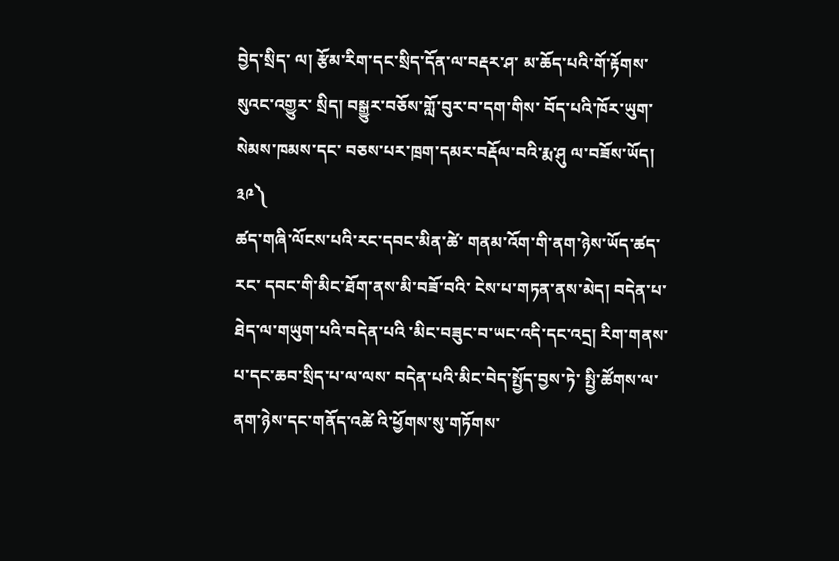བྱེད་སྲིད་ ལ། རྩོམ་རིག་དང་སྲིད་དོན་ལ་བརྡར་ཤ་ མ་ཆོད་པའི་གོ་རྟོགས་སུའང་འགྱུར་ སྲིད། བསྒྱུར་བཅོས་གློ་བུར་བ་དག་གིས་ བོད་པའི་ཁོར་ཡུག་སེམས་ཁམས་དང་ བཅས་པར་ཁྲག་དམར་བརྡོལ་བའི་རྨ་ཤུ ལ་བཟོས་ཡོད།
༣༩༽
ཚད་གཞི་ལོངས་པའི་རང་དབང་མིན་ཚེ་ གནམ་འོག་གི་ནག་ཉེས་ཡོད་ཚད་རང་ དབང་གི་མིང་ཐོག་ནས་མི་བཟོ་བའི་ ངེས་པ་གཏན་ནས་མེད། བདེན་པ་ཐེད་ལ་གཡུག་པའི་བདེན་པའི ་མིང་བཟུང་བ་ཡང་འདི་དང་འདྲ། རིག་གནས་པ་དང་ཆབ་སྲིད་པ་ལ་ལས་ བདེན་པའི་མིང་བེད་སྤྱོད་བྱས་ཏེ་ སྤྱི་ཚོགས་ལ་ནག་ཉེས་དང་གནོད་འཚེ འི་ཕྱོགས་སུ་གཏོགས་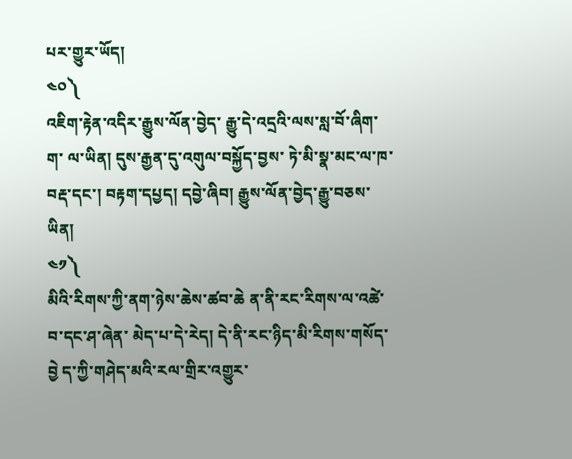པར་གྱུར་ཡོད།
༤༠༽
འཇིག་རྟེན་འདིར་རྒྱུས་ལོན་བྱེད་ རྒྱུ་དེ་འདྲའི་ལས་སླ་བོ་ཞིག་ག་ ལ་ཡིན། དུས་རྒྱན་དུ་འགུལ་བསྐྱོད་བྱས་ ཏེ་མི་སྣ་མང་ལ་ཁ་བརྡ་དང་། བརྟག་དཔྱད། དབྱེ་ཞིབ། རྒྱུས་ལོན་བྱེད་རྒྱུ་བཅས་ཡིན།
༤༡༽
མིའི་རིགས་ཀྱི་ནག་ཉེས་ཆེས་ཚབ་ཆེ ན་ནི་རང་རིགས་ལ་འཚེ་བ་དང་ཤ་ཞེན་ མེད་པ་དེ་རེད། དེ་ནི་རང་ཉིད་མི་རིགས་གསོད་བྱེ ད་ཀྱི་གཤེད་མའི་རལ་གྲིར་འགྱུར་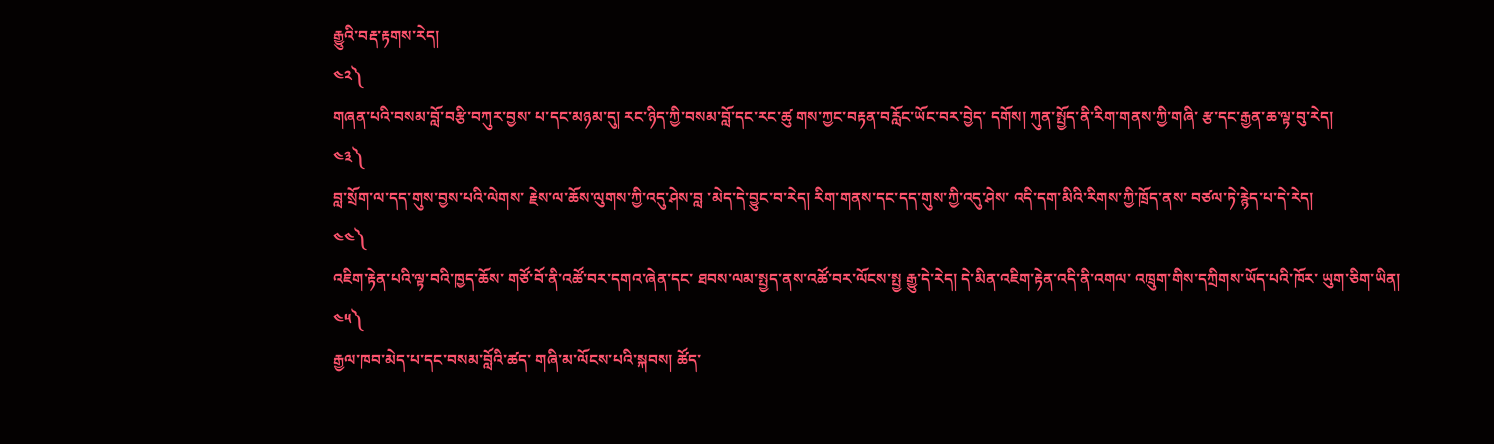རྒྱུའི་བརྡ་རྟགས་རེད།
༤༢༽
གཞན་པའི་བསམ་བློ་བརྩི་བཀུར་བྱས་ པ་དང་མཉམ་དུ། རང་ཉིད་ཀྱི་བསམ་བློ་དང་རང་ཚུ གས་ཀྱང་བརྟན་བརློང་ཡོང་བར་བྱེད་ དགོས། ཀུན་སྤྱོད་ནི་རིག་གནས་ཀྱི་གཞི་ རྩ་དང་རྒྱན་ཆ་ལྟ་བུ་རེད།
༤༣༽
བླ་སྲོག་ལ་དད་གུས་བྱས་པའི་ལེགས་ རྗེས་ལ་ཆོས་ལུགས་ཀྱི་འདུ་ཤེས་བླ ་མེད་དེ་བྱུང་བ་རེད། རིག་གནས་དང་དད་གུས་ཀྱི་འདུ་ཤེས་ འདི་དག་མིའི་རིགས་ཀྱི་ཁྲོད་ནས་ བཙལ་ཏེ་རྙེད་པ་དེ་རེད།
༤༤༽
འཇིག་རྟེན་པའི་ལྟ་བའི་ཁྱད་ཆོས་ གཙོ་བོ་ནི་འཚོ་བར་དགའ་ཞེན་དང་ ཐབས་ལམ་སྤྱད་ནས་འཚོ་བར་ལོངས་སྤྱ རྒྱུ་དེ་རེད། དེ་མིན་འཇིག་རྟེན་འདི་ནི་འགལ་ འཁྲུག་གིས་དཀྲིགས་ཡོད་པའི་ཁོར་ ཡུག་ཅིག་ཡིན།
༤༥༽
རྒྱལ་ཁབ་མེད་པ་དང་བསམ་བློའི་ཚད་ གཞི་མ་ལོངས་པའི་སྐབས། ཚོད་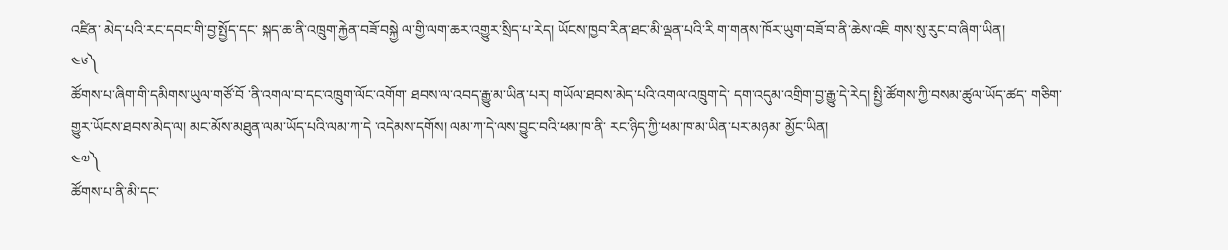འཛིན་ མེད་པའི་རང་དབང་གི་བྱ་སྤྱོད་དང་ སྐད་ཆ་ནི་འཁྲུག་རྐྱེན་བཟོ་བསྐྱེ ལ་གྱི་ལག་ཆར་འགྱུར་སྲིད་པ་རེད། ཡོངས་ཁྱབ་རིན་ཐང་མི་ལྡན་པའི་རི ག་གནས་ཁོར་ཡུག་བཟོ་བ་ནི་ཆེས་འཇི གས་སུ་རུང་བ་ཞིག་ཡིན།
༤༦༽
ཚོགས་པ་ཞིག་གི་དམིགས་ཡུལ་གཙོ་བོ ་ནི་འགལ་བ་དང་འཁྲུག་ལོང་འགོག་ ཐབས་ལ་འབད་རྒྱུ་མ་ཡིན་པར། གཡོལ་ཐབས་མེད་པའི་འགལ་འཁྲུག་དེ་ དག་འདུམ་འགྲིག་བྱ་རྒྱུ་དེ་རེད། སྤྱི་ཚོགས་ཀྱི་བསམ་ཚུལ་ཡོད་ཚད་ གཅིག་གྱུར་ཡོངས་ཐབས་མེད་ལ། མང་མོས་མཐུན་ལམ་ཡོད་པའི་ལམ་ཀ་དེ ་འདེམས་དགོས། ལམ་ཀ་དེ་ལས་བྱུང་བའི་ཕམ་ཁ་ནི་ རང་ཉིད་ཀྱི་ཕམ་ཁ་མ་ཡིན་པར་མཉམ་ མྱོང་ཡིན།
༤༧༽
ཚོགས་པ་ནི་མི་དང་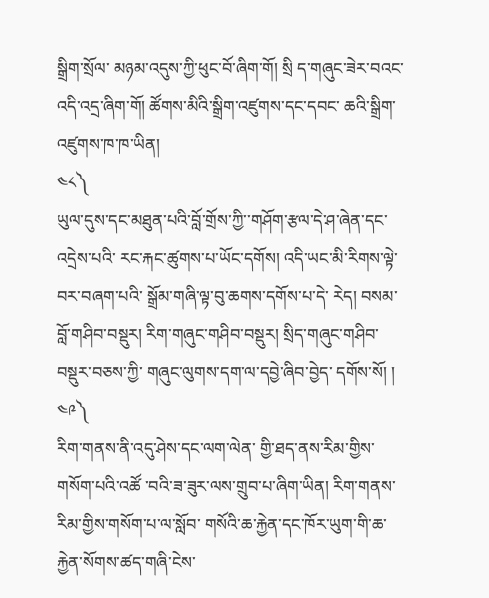སྒྲིག་སྲོལ་ མཉམ་འདུས་ཀྱི་ཕུང་བོ་ཞིག་གོ། སྲི ད་གཞུང་ཟེར་བའང་འདི་འདྲ་ཞིག་གོ། ཚོགས་མིའི་སྒྲིག་འཛུགས་དང་དབང་ ཆའི་སྒྲིག་འཛུགས་ཁ་ཁ་ཡིན།
༤༨༽
ཡུལ་དུས་དང་མཐུན་པའི་བློ་གྲོས་ཀྱི་་གཤོག་རྩལ་དེ་ཤ་ཞེན་དང་འདྲེས་པའི་ རང་རྐང་ཚུགས་པ་ཡོང་དགོས། འདི་ཡང་མི་རིགས་ལྟེ་བར་བཞག་པའི་ སྒྲོམ་གཞི་ལྟ་བུ་ཆགས་དགོས་པ་དེ་ རེད། བསམ་བློ་གཤིབ་བསྡུར། རིག་གཞུང་གཤིབ་བསྡུར། སྲིད་གཞུང་གཤིབ་བསྡུར་བཅས་ཀྱི་ གཞུང་ལུགས་དག་ལ་དབྱེ་ཞིབ་བྱེད་ དགོས་སོ། །
༤༩༽
རིག་གནས་ནི་འདུ་ཤེས་དང་ལག་ལེན་ གྱི་ཐད་ནས་རིམ་གྱིས་གསོག་པའི་འཚོ ་བའི་ཟ་ཟུར་ལས་གྲུབ་པ་ཞིག་ཡིན། རིག་གནས་རིམ་གྱིས་གསོག་པ་ལ་སློབ་ གསོའི་ཆ་རྐྱེན་དང་ཁོར་ཡུག་གི་ཆ་ རྐྱེན་སོགས་ཚད་གཞི་ངེས་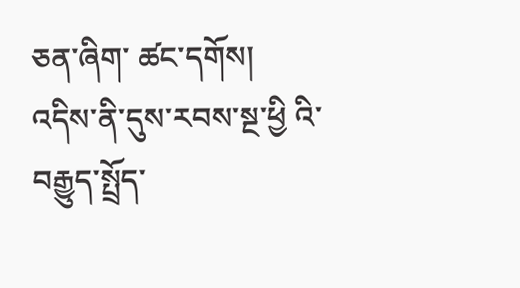ཅན་ཞིག་ ཚང་དགོས། འདིས་ནི་དུས་རབས་སྔ་ཕྱི འི་བརྒྱུད་སྤྲོད་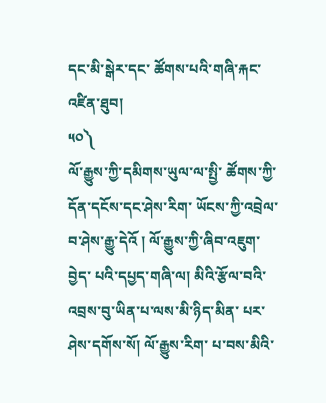དང་མི་སྒེར་དང་ ཚོགས་པའི་གཞི་རྐང་འཛིན་ཐུབ།
༥༠༽
ལོ་རྒྱུས་ཀྱི་དམིགས་ཡུལ་ལ་སྤྱི་ ཚོགས་ཀྱི་དོན་དངོས་དང་ཤེས་རིག་ ཡོངས་ཀྱི་འབྲེལ་བ་ཤེས་རྒྱུ་དེའོ ། ལོ་རྒྱུས་ཀྱི་ཞིབ་འཇུག་བྱེད་ པའི་དཔྱད་གཞི་ལ། མིའི་རྩོལ་བའི་ འབྲས་བུ་ཡིན་པ་ལས་མི་ཉིད་མིན་ པར་ཤེས་དགོས་སོ། ལོ་རྒྱུས་རིག་ པ་བས་མིའི་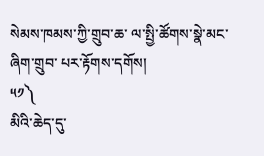སེམས་ཁམས་ཀྱི་གྲུབ་ཆ་ ལ་སྤྱི་ཚོགས་སྣེ་མང་ཞིག་གྲུབ་ པར་རྟོགས་དགོས།
༥༡༽
མིའི་ཆེད་དུ་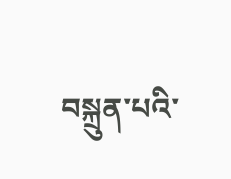བསྐྲུན་པའི་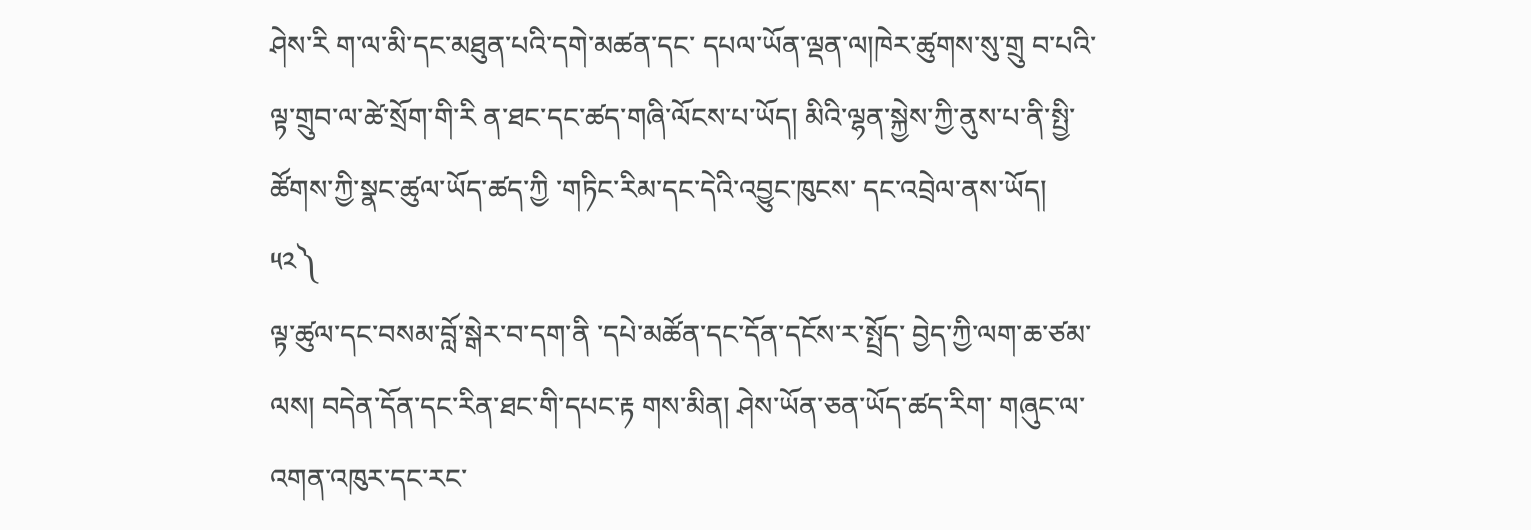ཤེས་རི ག་ལ་མི་དང་མཐུན་པའི་དགེ་མཚན་དང་ དཔལ་ཡོན་ལྡན་ལ།ཁེར་ཚུགས་སུ་གྲུ བ་པའི་ལྟ་གྲུབ་ལ་ཚེ་སྲོག་གི་རི ན་ཐང་དང་ཚད་གཞི་ལོངས་པ་ཡོད། མིའི་ལྷན་སྐྱེས་ཀྱི་ནུས་པ་ནི་སྤྱི་ཚོགས་ཀྱི་སྣང་ཚུལ་ཡོད་ཚད་ཀྱི ་གཏིང་རིམ་དང་དེའི་འབྱུང་ཁུངས་ དང་འབྲེལ་ནས་ཡོད།
༥༢༽
ལྟ་ཚུལ་དང་བསམ་བློ་སྒེར་བ་དག་ནི ་དཔེ་མཚོན་དང་དོན་དངོས་ར་སྤྲོད་ བྱེད་ཀྱི་ལག་ཆ་ཙམ་ལས། བདེན་དོན་དང་རིན་ཐང་གི་དཔང་རྟ གས་མིན། ཤེས་ཡོན་ཅན་ཡོད་ཚད་རིག་ གཞུང་ལ་འགན་འཁུར་དང་རང་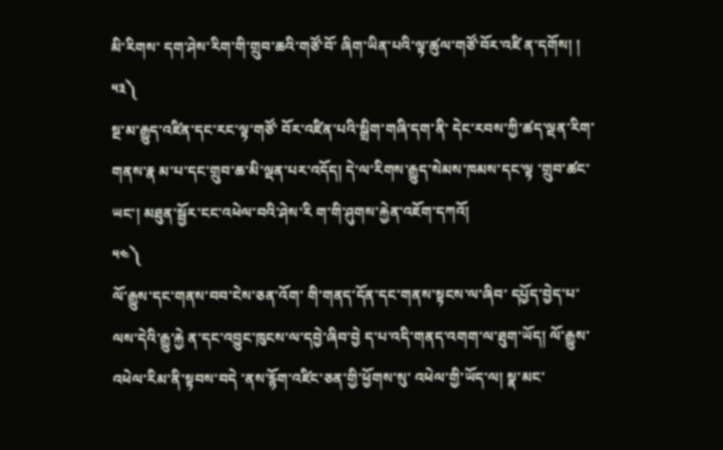མི་རིགས་ དག་ཤེས་རིག་གི་གྲུབ་ཆའི་གཙོ་བོ་ ཞིག་ཡིན་པའི་ལྟ་ཚུལ་གཙོ་བོར་འཛི ན་དགོས། །
༥༣༽
སྔ་མ་རྒྱུད་འཛིན་དང་རང་ལྟ་གཙོ་ བོར་འཛིན་པའི་སྒྲིག་གཞི་དག་ནི་ དེང་རབས་ཀྱི་ཚད་ལྡན་རིག་གནས་རྣ མ་པ་དང་གྲུབ་ཆ་མི་ལྡན་པར་འདོད། དེ་ལ་རིགས་རྒྱུད་སེམས་ཁམས་དང་ལྟ ་གྲུབ་ཚང་ཡང་། མཐུན་སྦྱོར་ངང་འཕེལ་བའི་ཤེས་རི ག་གི་ཤུགས་རྐྱེན་འཇོག་དཀའོ།
༥༤༽
ལོ་རྒྱུས་དང་གནས་བབ་ངེས་ཅན་འོག་ གི་གནད་དོན་དང་གནས་སྟངས་ལ་ཞིབ་ དཔྱོད་བྱེད་པ་ལས་དེའི་རྒྱུ་རྐྱེ ན་དང་འབྱུང་ཁུངས་ལ་དབྱེ་ཞིབ་བྱེ ད་པ་འདི་གནད་འགག་ལ་ཐུག་ཡོད། ལོ་རྒྱུས་འཕེལ་རིམ་ནི་སྟབས་བདེ ་ནས་རྙོག་འཛིང་ཅན་གྱི་ཕྱོགས་སུ་ འཕེལ་གྱི་ཡོད་ལ། སྣ་མང་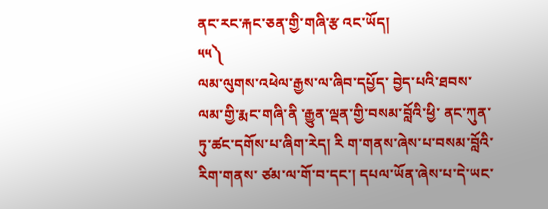ནང་རང་རྐང་ཅན་གྱི་གཞི་རྩ འང་ཡོད།
༥༥༽
ལམ་ལུགས་འཕེལ་རྒྱས་ལ་ཞིབ་དཔྱོད་ བྱེད་པའི་ཐབས་ལམ་གྱི་རྨང་གཞི་ནི ་རྒྱུན་ལྡན་གྱི་བསམ་བློའི་ཕྱི་ ནང་ཀུན་ཏུ་ཚང་དགོས་པ་ཞིག་རེད། རི ག་གནས་ཞེས་པ་བསམ་བློའི་རིག་གནས་ ཙམ་ལ་གོ་བ་དང་། དཔལ་ཡོན་ཞེས་པ་དེ་ཡང་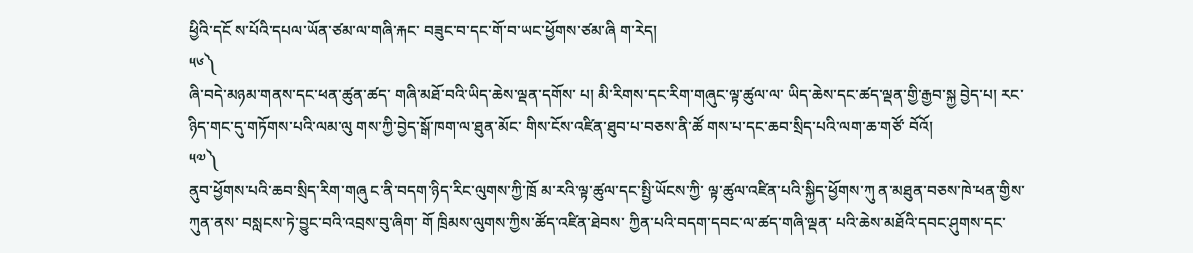ཕྱིའི་དངོ ས་པོའི་དཔལ་ཡོན་ཙམ་ལ་གཞི་རྐང་ བཟུང་བ་དང་གོ་བ་ཡང་ཕྱོགས་ཙམ་ཞི ག་རེད།
༥༦༽
ཞི་བདེ་མཉམ་གནས་དང་ཕན་ཚུན་ཚད་ གཞི་མཐོ་བའི་ཡིད་ཆེས་ལྡན་དགོས་ པ། མི་རིགས་དང་རིག་གཞུང་ལྟ་ཚུལ་ལ་ ཡིད་ཆེས་དང་ཚད་ལྡན་གྱི་རྒྱབ་སྐྱ བྱེད་པ། རང་ཉིད་གང་དུ་གཏོགས་པའི་ལམ་ལུ གས་ཀྱི་བྱེད་སྒོ་ཁག་ལ་ཐུན་མོང་ གིས་ངོས་འཛིན་ཐུབ་པ་བཅས་ནི་ཚོ གས་པ་དང་ཆབ་སྲིད་པའི་ལག་ཆ་གཙོ་ བོའོ།
༥༧༽
ནུབ་ཕྱོགས་པའི་ཆབ་སྲིད་རིག་གཞུ ང་ནི་བདག་ཉིད་རིང་ལུགས་ཀྱི་ཁྲོ མ་རའི་ལྟ་ཚུལ་དང་སྤྱི་ཡོངས་ཀྱི་ ལྟ་ཚུལ་འཛིན་པའི་སྐྱིད་ཕྱོགས་ཀུ ན་མཐུན་བཅས་ཁེ་ཕན་གྱིས་ཀུན་ནས་ བསླངས་ཏེ་བྱུང་བའི་འབྲས་བུ་ཞིག་ གོ ཁྲིམས་ལུགས་ཀྱིས་ཚོད་འཛིན་ཐེབས་ ཀྱིན་པའི་བདག་དབང་ལ་ཚད་གཞི་ལྡན་ པའི་ཆེས་མཐོའི་དབང་ཤུགས་དང་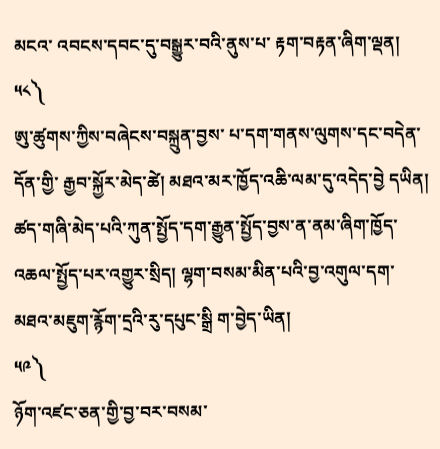མངའ་ འབངས་དབང་དུ་བསྒྱུར་བའི་ནུས་པ་ རྟག་བརྟན་ཞིག་ལྡན།
༥༨༽
ཨུ་ཚུགས་ཀྱིས་བཞེངས་བསྐྲུན་བྱས་ པ་དག་གནས་ལུགས་དང་བདེན་དོན་གྱི་ རྒྱབ་སྐྱོར་མེད་ཚེ། མཐའ་མར་ཁྱོད་འཆི་ལམ་དུ་འདེད་བྱེ དཡིན། ཚད་གཞི་མེད་པའི་ཀུན་སྤྱོད་དག་རྒྱུན་སྤྱོད་བྱས་ན་ནམ་ཞིག་ཁྱོད་ འཆལ་སྤྱོད་པར་འགྱུར་སྲིད། ལྷག་བསམ་མིན་པའི་བྱ་འགུལ་དག་ མཐའ་མཇུག་རྙོག་དྲའི་རུ་དཔུང་སྒྲི ག་བྱེད་ཡིན།
༥༩༽
ཉོག་འཛང་ཅན་གྱི་བྱ་བར་བསམ་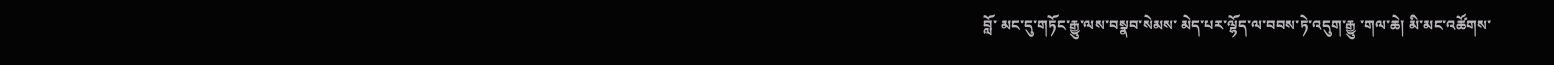བློ་ མང་དུ་གཏོང་རྒྱུ་ལས་བསྣབ་སེམས་ མེད་པར་ལྷོད་ལ་བབས་ཏེ་འདུག་རྒྱུ ་གལ་ཆེ། མི་མང་འཚོགས་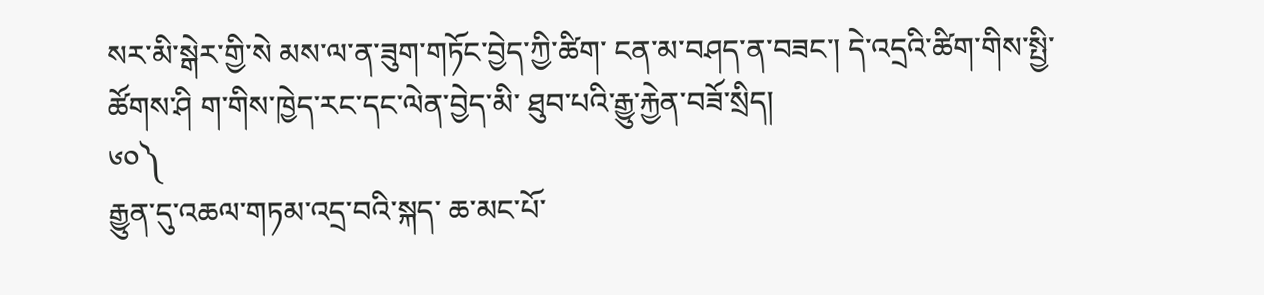སར་མི་སྒེར་གྱི་སེ མས་ལ་ན་ཟུག་གཏོང་བྱེད་ཀྱི་ཚིག་ ངན་མ་བཤད་ན་བཟང་། དེ་འདྲའི་ཚིག་གིས་སྤྱི་ཚོགས་ཤི ག་གིས་ཁྱེད་རང་དང་ལེན་བྱེད་མི་ ཐུབ་པའི་རྒྱུ་རྐྱེན་བཟོ་སྲིད།
༦༠༽
རྒྱུན་དུ་འཆལ་གཏམ་འདྲ་བའི་སྐད་ ཆ་མང་པོ་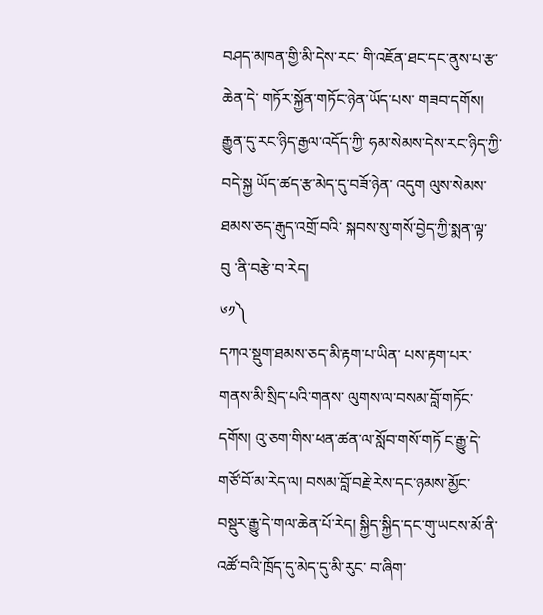བཤད་མཁན་གྱི་མི་དེས་རང་ གི་འཇོན་ཐང་དང་ནུས་པ་རྩ་ཆེན་དེ་ གཏོར་སྐྱོན་གཏོང་ཉེན་ཡོད་པས་ གཟབ་དགོས། རྒྱུན་དུ་རང་ཉིད་རྒྱལ་འདོད་ཀྱི་ ཧམ་སེམས་དེས་རང་ཉིད་ཀྱི་བདེ་སྐྱ ཡོད་ཚད་རྩ་མེད་དུ་བཟོ་ཉེན་ འདུག ལུས་སེམས་ཐམས་ཅད་རྒུད་འགྲོ་བའི་ སྐབས་སུ་གསོ་བྱེད་ཀྱི་སྨན་ལྟ་བུ ་ནི་བརྩེ་བ་རེད།
༦༡༽
དཀའ་སྡུག་ཐམས་ཅད་མི་རྟག་པ་ཡིན་ པས་རྟག་པར་གནས་མི་སྲིད་པའི་གནས་ ལུགས་ལ་བསམ་བློ་གཏོང་དགོས། འུ་ཅག་གིས་ཕན་ཚན་ལ་སློབ་གསོ་གཏོ ང་རྒྱུ་དེ་གཙོ་བོ་མ་རེད་ལ། བསམ་བློ་བརྗེ་རེས་དང་ཉམས་མྱོང་ བསྡུར་རྒྱུ་དེ་གལ་ཆེན་པོ་རེད། སྐྱིད་སྐྱིད་དང་གུ་ཡངས་མོ་ནི་ འཚོ་བའི་ཁྲོད་དུ་མེད་དུ་མི་རུང་ བ་ཞིག་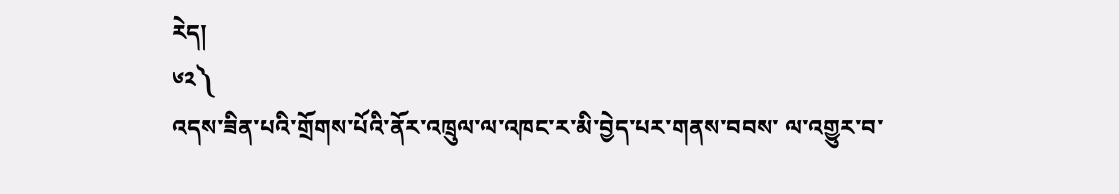རེད།
༦༢༽
འདས་ཟིན་པའི་གྲོགས་པོའི་ནོར་འཁྲུལ་ལ་འཁང་ར་མི་བྱེད་པར་གནས་བབས་ ལ་འགྱུར་བ་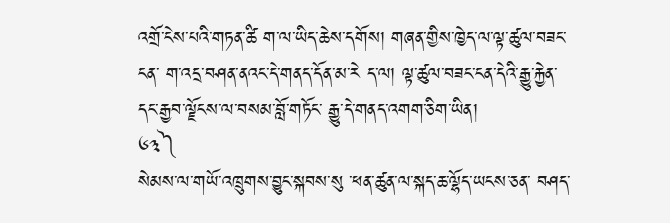འགྲོ་ངེས་པའི་གཏན་ཚི ག་ལ་ཡིད་ཆེས་དགོས། གཞན་གྱིས་ཁྱེད་ལ་ལྟ་ཚུལ་བཟང་ངན་ ག་འདྲ་བཤན་ནའང་དེ་གནད་དོན་མ་རེ ད་ལ། ལྟ་ཚུལ་བཟང་ངན་དེའི་རྒྱུ་རྐྱེན་ དང་རྒྱབ་ལྗོངས་ལ་བསམ་བློ་གཏོང་ རྒྱུ་དེ་གནད་འགག་ཅིག་ཡིན།
༦༣༽
སེམས་ལ་གཡོ་འཁྲུགས་བྱུང་སྐབས་སུ ་ཕན་ཚུན་ལ་སྐད་ཆ་ལྷོད་ཡངས་ཅན་ བཤད་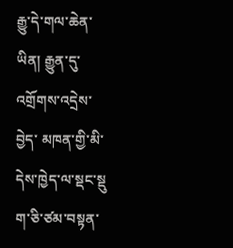རྒྱུ་དེ་གལ་ཆེན་ཡིན། རྒྱུན་དུ་འགྲོགས་འདྲེས་བྱེད་ མཁན་གྱི་མི་དེས་ཁྱེད་ལ་སྡང་སྡུ ག་ཅི་ཙམ་བསྟན་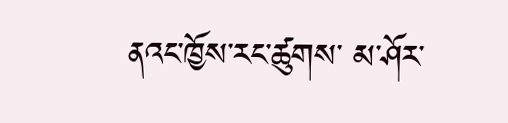ནའང་ཁྱོས་རང་ཚུགས་ མ་ཤོར་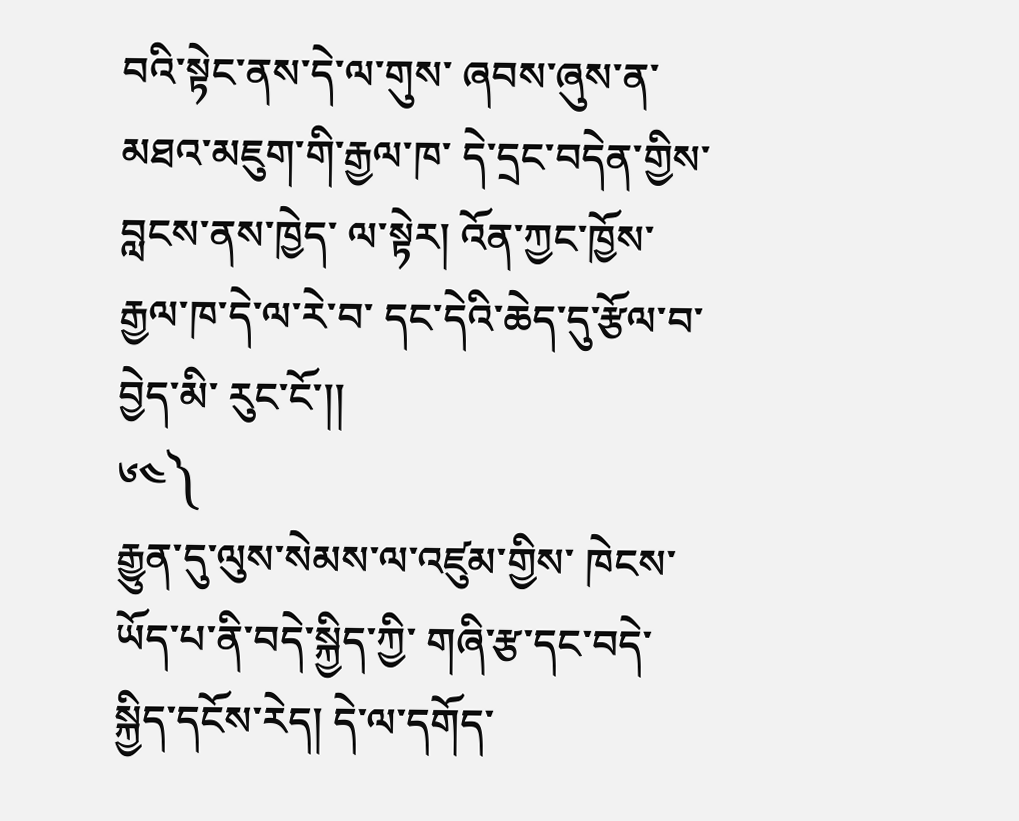བའི་སྟེང་ནས་དེ་ལ་གུས་ ཞབས་ཞུས་ན་མཐའ་མཇུག་གི་རྒྱལ་ཁ་ དེ་དྲང་བདེན་གྱིས་བླངས་ནས་ཁྱེད་ ལ་སྟེར། འོན་ཀྱང་ཁྱོས་རྒྱལ་ཁ་དེ་ལ་རེ་བ་ དང་དེའི་ཆེད་དུ་རྩོལ་བ་བྱེད་མི་ རུང་ངོ་།།
༦༤༽
རྒྱུན་དུ་ལུས་སེམས་ལ་འཛུམ་གྱིས་ ཁེངས་ཡོད་པ་ནི་བདེ་སྐྱིད་ཀྱི་ གཞི་རྩ་དང་བདེ་སྐྱིད་དངོས་རེད། དེ་ལ་དགོད་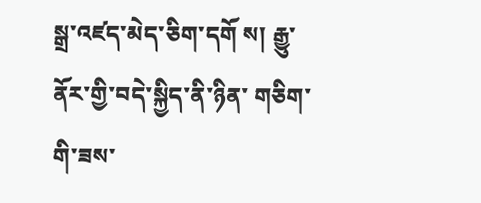སྒྲ་འཛད་མེད་ཅིག་དགོ ས། རྒྱུ་ནོར་གྱི་བདེ་སྐྱིད་ནི་ཉིན་ གཅིག་གི་ཟས་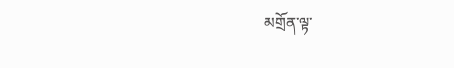མགྲོན་ལྟ་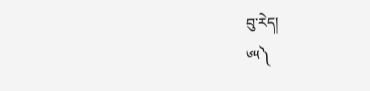བུ་རེད།
༦༥༽